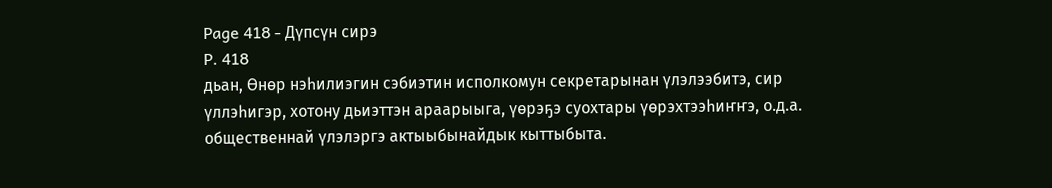Page 418 - Дүпсүн сирэ
P. 418
дьан, Өнөр нэһилиэгин сэбиэтин исполкомун секретарынан үлэлээбитэ, сир
үллэһигэр, хотону дьиэттэн араарыыга, үөрэҕэ суохтары үөрэхтээһиҥҥэ, о.д.а.
общественнай үлэлэргэ актыыбынайдык кыттыбыта.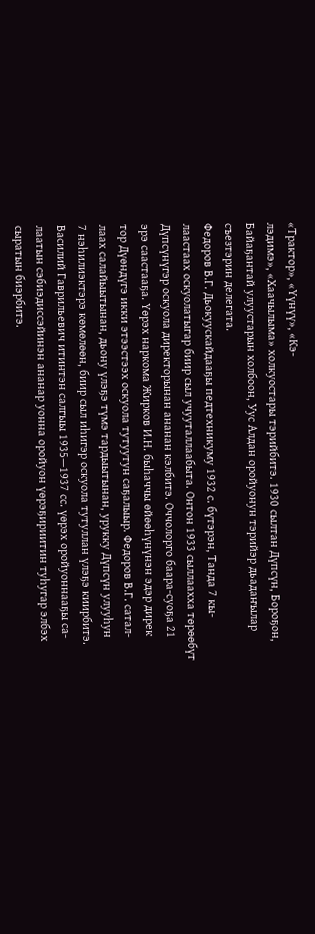«Трактор», «Үүнүү», «Кэ-
лэдимэ», «Хаачылыма» холкуостары тэрийбитэ. 1930 сылтан Дүпсүн, Бороҕон,
Байаҕантай улуустарын холбоон, Уус Алдан оройуонун тэрийэр дьадаҥылар
съезтэрин делегата.
Федоров В.Г. Дьокуускайдааҕы педтехникуму 1932 с. бүтэрэн, Танда 7 кы-
лаастаах оскуолатыгар биир сыл учууталлаабыта. Онтон 1933 сыллаахха төрөөбүт
Дүпсүнүгэр оскуола директорынан ананан кэлбитэ. Оччолорго баара-суоҕа 21
эрэ саастааҕа. Үөрэх наркома Жирков И.Н. быһаччы өйөөһүнүнэн эдэр дирек
тор Дүөндүгэ икки этээстээх оскуола тутуутун саҕалыыр. Федоров В.Г. сатал-
лаах салайыытынан, дьону үлэҕэ түмэ тардыытынан, урукку Дүпсүн улууһун
7 нэһилиэктэрэ көмөлөөн, биир сыл иһигэр оскуола тутуллан үлэҕэ киирбитэ.
Василий Гаврильевич итинтэн салгыы 1935—1937 сс. үөрэх оройуоннааҕы са-
лаатын сэбиэдиссэйинэн ананар уонна оройуон үөрэҕириитин туһугар элбэх
сыратын биэрбитэ.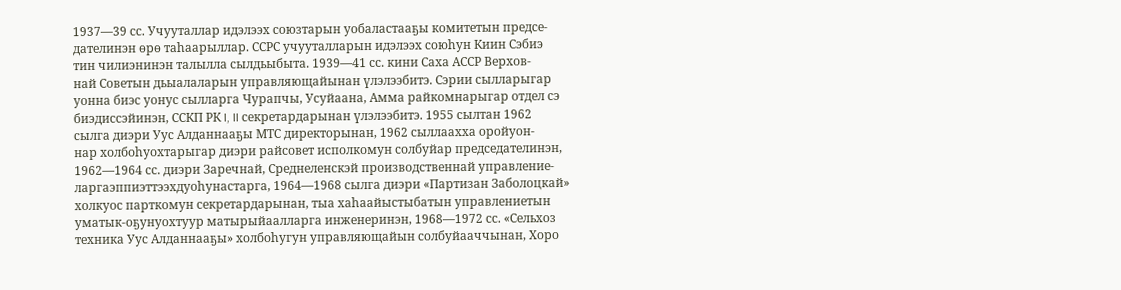1937—39 сс. Учууталлар идэлээх союзтарын уобаластааҕы комитетын предсе-
дателинэн өрө таһаарыллар. ССРС учууталларын идэлээх союһун Киин Сэбиэ
тин чилиэнинэн талылла сылдьыбыта. 1939—41 сс. кини Саха АССР Верхов-
най Советын дьыалаларын управляющайынан үлэлээбитэ. Сэрии сылларыгар
уонна биэс уонус сылларга Чурапчы, Усуйаана, Амма райкомнарыгар отдел сэ
биэдиссэйинэн, ССКП РК I, II секретардарынан үлэлээбитэ. 1955 сылтан 1962
сылга диэри Уус Алданнааҕы МТС директорынан, 1962 сыллаахха оройуон-
нар холбоһуохтарыгар диэри райсовет исполкомун солбуйар председателинэн,
1962—1964 сс. диэри Заречнай, Среднеленскэй производственнай управление-
ларгаэппиэттээхдуоһунастарга, 1964—1968 сылга диэри «Партизан Заболоцкай»
холкуос парткомун секретардарынан, тыа хаһаайыстыбатын управлениетын
уматык-оҕунуохтуур матырыйаалларга инженеринэн, 1968—1972 сс. «Сельхоз
техника Уус Алданнааҕы» холбоһугун управляющайын солбуйааччынан, Хоро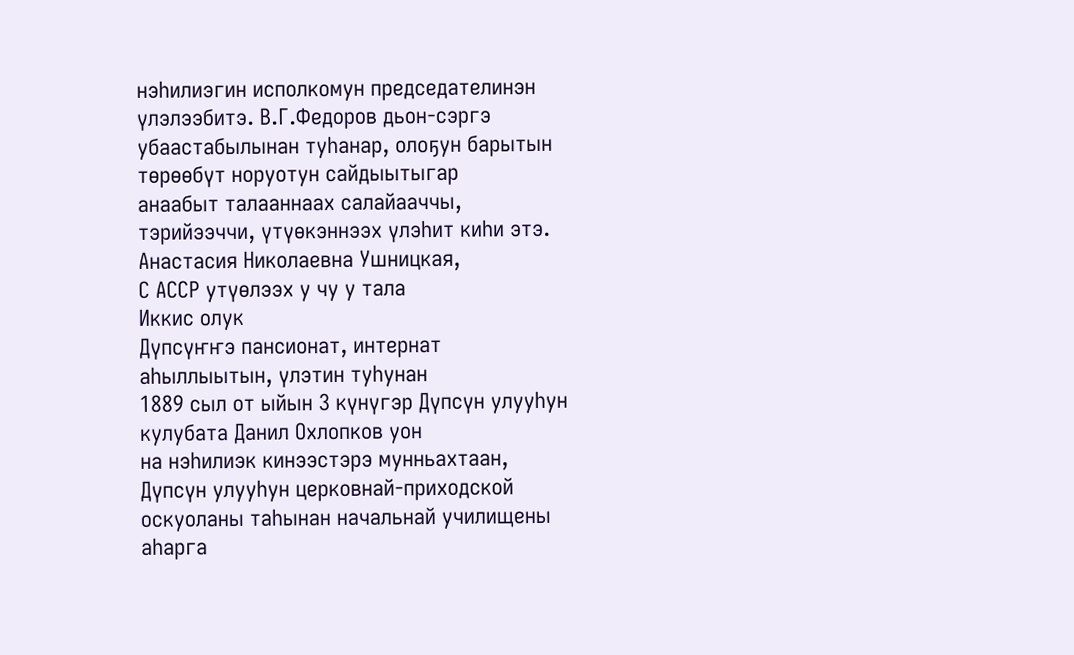нэһилиэгин исполкомун председателинэн үлэлээбитэ. В.Г.Федоров дьон-сэргэ
убаастабылынан туһанар, олоҕун барытын төрөөбүт норуотун сайдыытыгар
анаабыт талааннаах салайааччы, тэрийээччи, үтүөкэннээх үлэһит киһи этэ.
Анастасия Николаевна Ушницкая,
С АССР утүөлээх у чу у тала
Иккис олук
Дүпсүҥҥэ пансионат, интернат аһыллыытын, үлэтин туһунан
1889 сыл от ыйын 3 күнүгэр Дүпсүн улууһун кулубата Данил Охлопков уон
на нэһилиэк кинээстэрэ мунньахтаан, Дүпсүн улууһун церковнай-приходской
оскуоланы таһынан начальнай училищены аһарга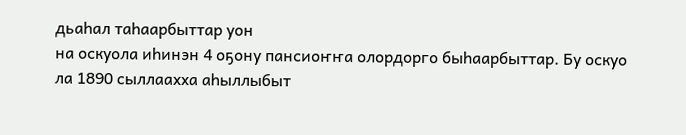дьаһал таһаарбыттар уон
на оскуола иһинэн 4 оҕону пансиоҥҥа олордорго быһаарбыттар. Бу оскуо
ла 1890 сыллаахха аһыллыбыт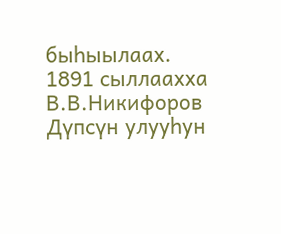быһыылаах. 1891 сыллаахха В.В.Никифоров
Дүпсүн улууһун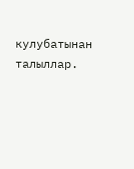кулубатынан талыллар.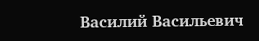Василий Васильевич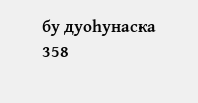бу дуоһунаска
358